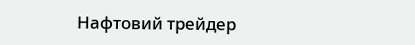Нафтовий трейдер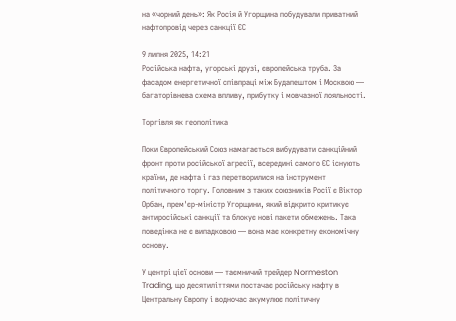на «чорний день»: Як Росія й Угорщина побудували приватний нафтопровід через санкції ЄС

9 липня 2025, 14:21
Російська нафта, угорські друзі, європейська труба. За фасадом енергетичної співпраці між Будапештом і Москвою — багаторівнева схема впливу, прибутку і мовчазної лояльності.

Торгівля як геополітика

Поки Європейський Союз намагається вибудувати санкційний фронт проти російської агресії, всередині самого ЄС існують країни, де нафта і газ перетворилися на інструмент політичного торгу. Головним з таких союзників Росії є Віктор Орбан, прем'єр-міністр Угорщини, який відкрито критикує антиросійські санкції та блокує нові пакети обмежень. Така поведінка не є випадковою — вона має конкретну економічну основу.

У центрі цієї основи — таємничий трейдер Normeston Trading, що десятиліттями постачає російську нафту в Центральну Європу і водночас акумулює політичну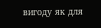вигоду як для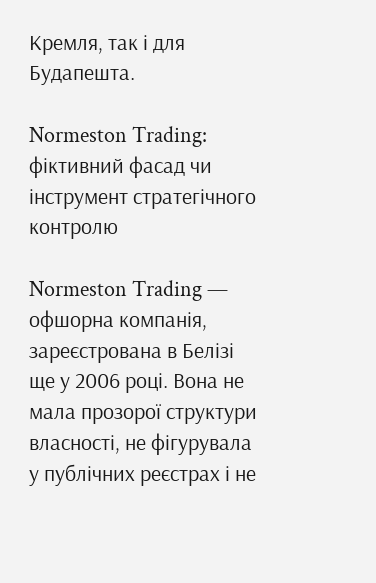Кремля, так і для Будапешта.

Normeston Trading: фіктивний фасад чи інструмент стратегічного контролю

Normeston Trading — офшорна компанія, зареєстрована в Белізі ще у 2006 році. Вона не мала прозорої структури власності, не фігурувала у публічних реєстрах і не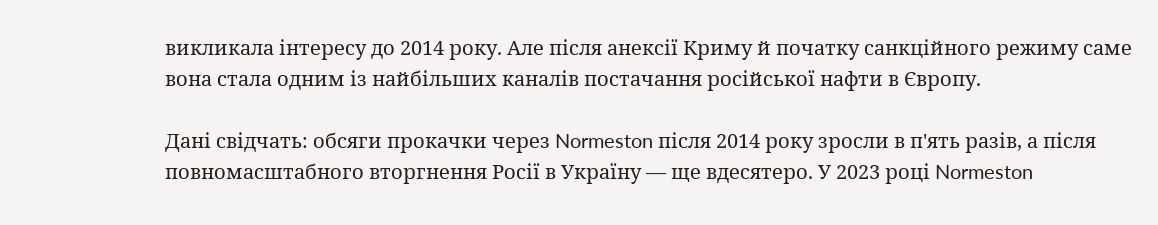викликала інтересу до 2014 року. Але після анексії Криму й початку санкційного режиму саме вона стала одним із найбільших каналів постачання російської нафти в Європу.

Дані свідчать: обсяги прокачки через Normeston після 2014 року зросли в п'ять разів, а після повномасштабного вторгнення Росії в Україну — ще вдесятеро. У 2023 році Normeston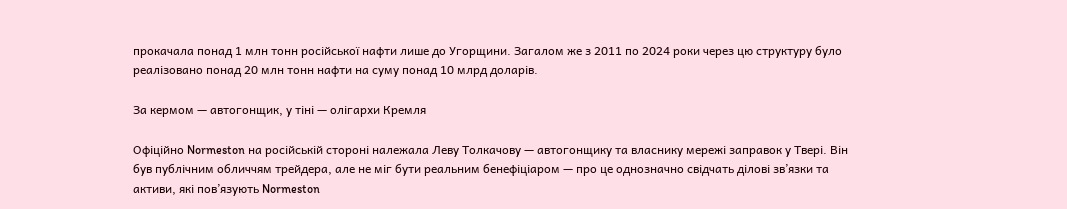прокачала понад 1 млн тонн російської нафти лише до Угорщини. Загалом же з 2011 по 2024 роки через цю структуру було реалізовано понад 20 млн тонн нафти на суму понад 10 млрд доларів.

За кермом — автогонщик, у тіні — олігархи Кремля

Офіційно Normeston на російській стороні належала Леву Толкачову — автогонщику та власнику мережі заправок у Твері. Він був публічним обличчям трейдера, але не міг бути реальним бенефіціаром — про це однозначно свідчать ділові зв’язки та активи, які пов’язують Normeston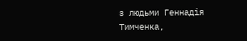з людьми Геннадія Тимченка,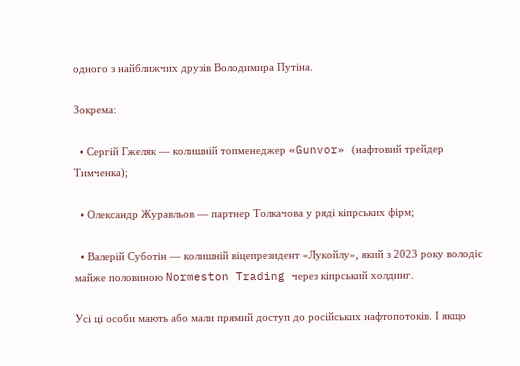одного з найближчих друзів Володимира Путіна.

Зокрема:

  • Сергій Гжеляк — колишній топменеджер «Gunvor» (нафтовий трейдер Тимченка);

  • Олександр Журавльов — партнер Толкачова у ряді кіпрських фірм;

  • Валерій Суботін — колишній віцепрезидент «Лукойлу», який з 2023 року володіє майже половиною Normeston Trading через кіпрський холдинг.

Усі ці особи мають або мали прямий доступ до російських нафтопотоків. І якщо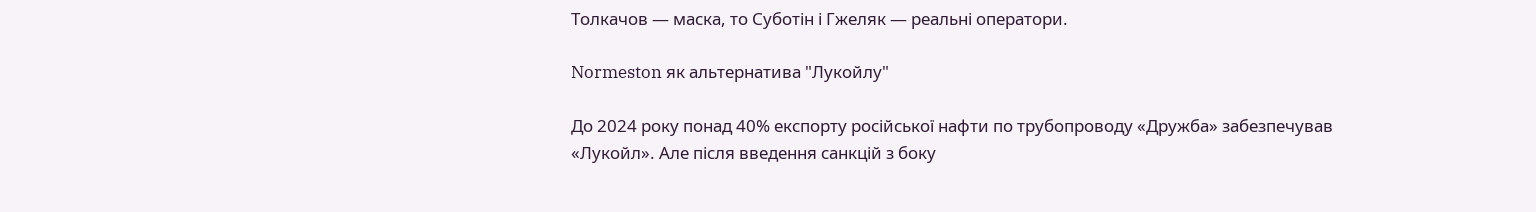Толкачов — маска, то Суботін і Гжеляк — реальні оператори.

Normeston як альтернатива "Лукойлу"

До 2024 року понад 40% експорту російської нафти по трубопроводу «Дружба» забезпечував «Лукойл». Але після введення санкцій з боку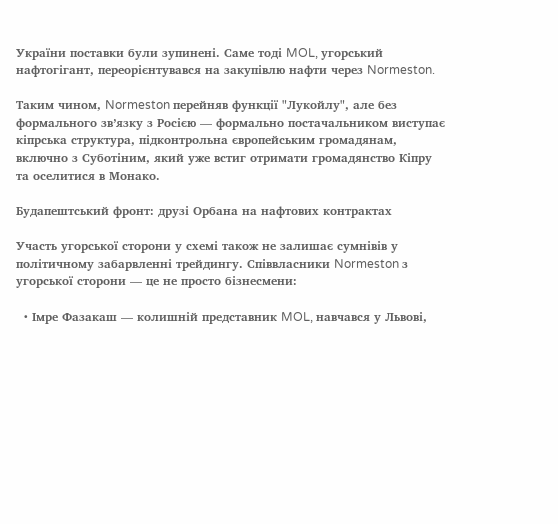України поставки були зупинені. Саме тоді MOL, угорський нафтогігант, переорієнтувався на закупівлю нафти через Normeston.

Таким чином, Normeston перейняв функції "Лукойлу", але без формального зв’язку з Росією — формально постачальником виступає кіпрська структура, підконтрольна європейським громадянам, включно з Суботіним, який уже встиг отримати громадянство Кіпру та оселитися в Монако.

Будапештський фронт: друзі Орбана на нафтових контрактах

Участь угорської сторони у схемі також не залишає сумнівів у політичному забарвленні трейдингу. Співвласники Normeston з угорської сторони — це не просто бізнесмени:

  • Імре Фазакаш — колишній представник MOL, навчався у Львові,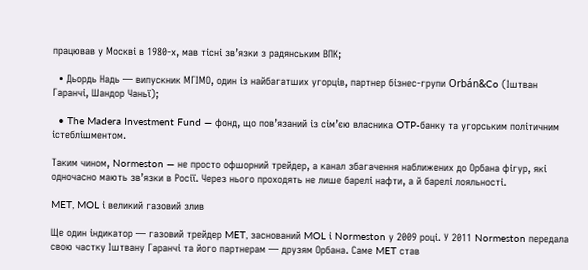працював у Москві в 1980-х, мав тісні зв’язки з радянським ВПК;

  • Дьордь Надь — випускник МГІМО, один із найбагатших угорців, партнер бізнес-групи Orbán&Co (Іштван Гаранчі, Шандор Чаньї);

  • The Madera Investment Fund — фонд, що пов’язаний із сім’єю власника OTP-банку та угорським політичним істеблішментом.

Таким чином, Normeston — не просто офшорний трейдер, а канал збагачення наближених до Орбана фігур, які одночасно мають зв’язки в Росії. Через нього проходять не лише барелі нафти, а й барелі лояльності.

MET, MOL і великий газовий злив

Ще один індикатор — газовий трейдер MET, заснований MOL і Normeston у 2009 році. У 2011 Normeston передала свою частку Іштвану Гаранчі та його партнерам — друзям Орбана. Саме MET став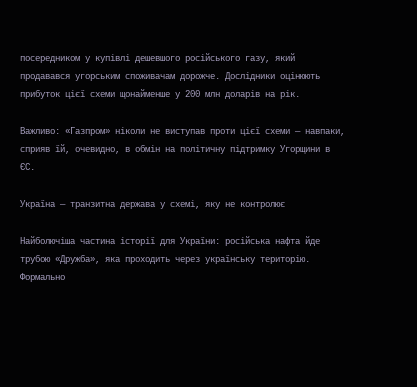посередником у купівлі дешевшого російського газу, який продавався угорським споживачам дорожче. Дослідники оцінюють прибуток цієї схеми щонайменше у 200 млн доларів на рік.

Важливо: «Газпром» ніколи не виступав проти цієї схеми — навпаки, сприяв їй, очевидно, в обмін на політичну підтримку Угорщини в ЄС.

Україна — транзитна держава у схемі, яку не контролює

Найболючіша частина історії для України: російська нафта йде трубою «Дружба», яка проходить через українську територію. Формально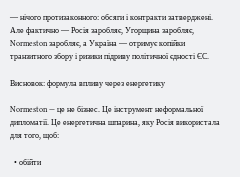— нічого протизаконного: обсяги і контракти затверджені. Але фактично — Росія заробляє, Угорщина заробляє, Normeston заробляє, а Україна — отримує копійки транзитного збору і ризики підриву політичної єдності ЄС.

Висновок: формула впливу через енергетику

Normeston — це не бізнес. Це інструмент неформальної дипломатії. Це енергетична шпарина, яку Росія використала для того, щоб:

  • обійти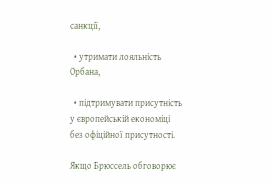санкції,

  • утримати лояльність Орбана,

  • підтримувати присутність у європейській економіці без офіційної присутності.

Якщо Брюссель обговорює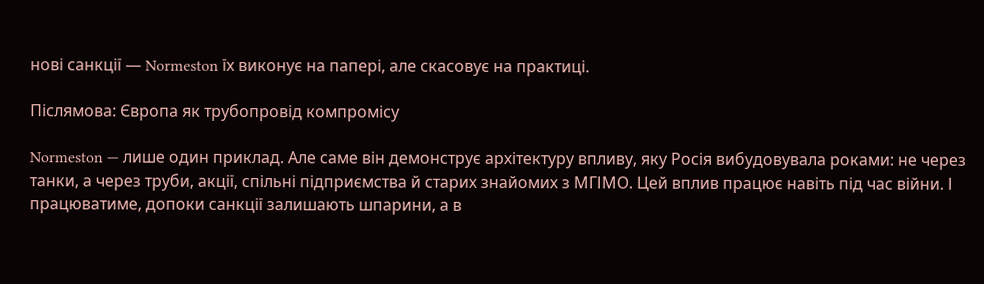нові санкції — Normeston їх виконує на папері, але скасовує на практиці.

Післямова: Європа як трубопровід компромісу

Normeston — лише один приклад. Але саме він демонструє архітектуру впливу, яку Росія вибудовувала роками: не через танки, а через труби, акції, спільні підприємства й старих знайомих з МГІМО. Цей вплив працює навіть під час війни. І працюватиме, допоки санкції залишають шпарини, а в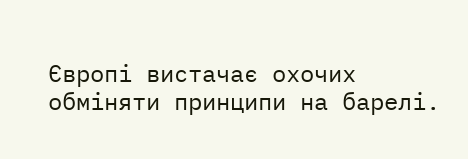Європі вистачає охочих обміняти принципи на барелі.